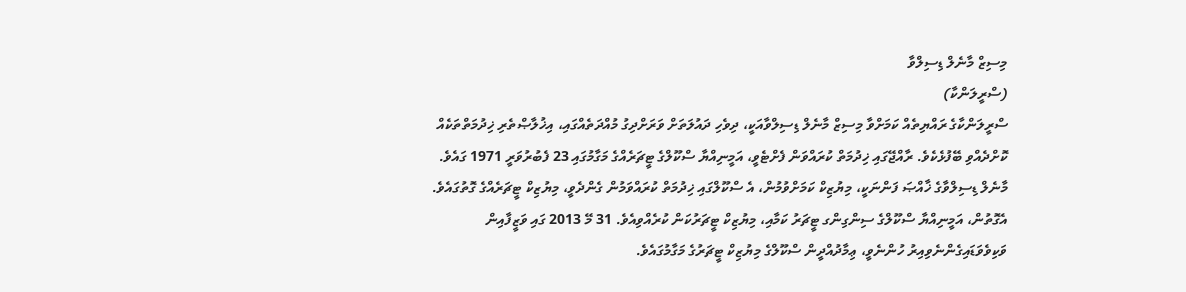މިސިޒް މާނެލް ޑިސިލްވާ
(ސްރީލަންކާ)
ސްރީލަންކާގެ ރައްޔިތެއް ކަމަށްވާ މިސިޒް މާނެލް ޑިސިލްވާއަކީ، ދިވެހި ދައުލަތަށް ވަރަށްދިގު މުއްދަތެއްގައި، އިޚުލާޞްތެރި ޚިދުމަތްތަކެއް ކޮށްދެއްވި ބޭފުޅެކެވެ. ރާއްޖޭގައި ޚިދުމަތް ކުރައްވަން ފެށްޓެވީ، އަމީނިއްޔާ ސްކޫލްގެ ޓީޗަރެއްގެ މަގާމުގައި 23 ފެބުރުވަރީ 1971 ގައެވެ. މާނެލް ޑިސިލްވާގެ ޚާއްޞަ ފަންނަކީ، މިޔުޒިކް ކަމަށްވުމުން، އެ ސްކޫލްގައި ޚިދުމަތް ކުރައްވަމުން ގެންދެވީ، މިޔުޒިކް ޓީޗަރެއްގެ ގޮތުގައެވެ. އެގޮތުން، އަމީނިއްޔާ ސްކޫލްގެ ސިންގިންގ ޓީޗަރު ކަމާއި، މިޔުޒިކް ޓީޗަރުކަން ކުރެއްވިއެވެ. 31 މޭ 2013 ގައި ވަޒީފާއިން ވަކިވެވަޑައިގެންނެވިއިރު ހުންނެވީ، ޢިމާދުއްދީން ސްކޫލްގެ މިޔުޒިކް ޓީޗަރުގެ މަގާމުގައެވެ.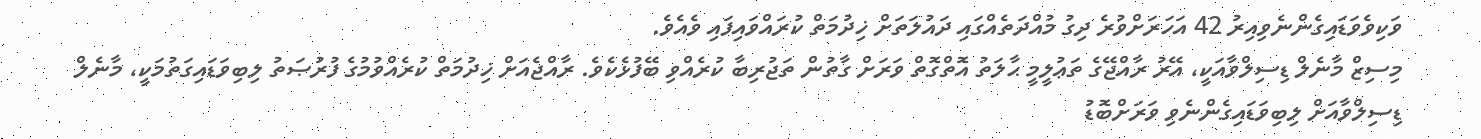ވަކިވެވަޑައިގެންނެވިއިރު 42 އަހަރަށްވުރެ ދިގު މުއްދަތެއްގައި ދައުލަތަށް ޚިދުމަތް ކުރައްވައިފައި ވެއެވެ.
މިސިޒް މާނެލް ޑިސިލްވާއަކީ، އޭރު ރާއްޖޭގެ ތަޢުލީމީ ޙާލަތު އޮތްގޮތް ވަރަށް ގާތުން ތަޖުރިބާ ކުރެއްވި ބޭފުޅެކެވެ. ރާއްޖެއަށް ޚިދުމަތް ކުރެއްވުމުގެ ފުރުޞަތު ލިބިވަޑައިގަތުމަކީ، މާނެލް ޑިސިލްވާއަށް ލިބިވަޑައިގެންނެވި ވަރަށްބޮޑު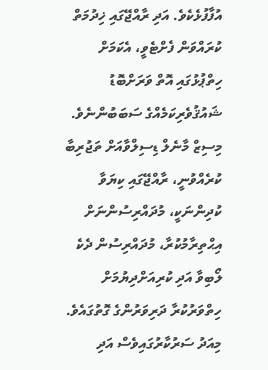އުފާފުޅެކެވެ. އަދި ރާއްޖޭގައި ޚިދުމަތް ކުރައްވަން ފެށްޓެވީ، އެކަމަށް ހިތްޕުޅުގައި އޮތް ވަރަށްބޮޑު ޝައުޤުވެރިކަމެއްގެ ސަބަބުންނެވެ.
މިސިޒް މާނެލް ޑިސިލްވާއަށް ތަޖުރިބާ ކުރެއްވުނީ، ރާއްޖޭގައި ކިޔަވާ ކުދިންނަކީ، މުދައްރިސުންނަށް އިޙްތިރާމުކުރާ، މުދައްރިސުން ދެކެ ލޯބިވާ އަދި ކުރިއަށްދިޔުމަށް ހިތްވަރުކުރާ ދަރިވަރުންގެ ގޮތުގައެވެ. މިއަދު ސަރުކާރުގައިވެސް އަދި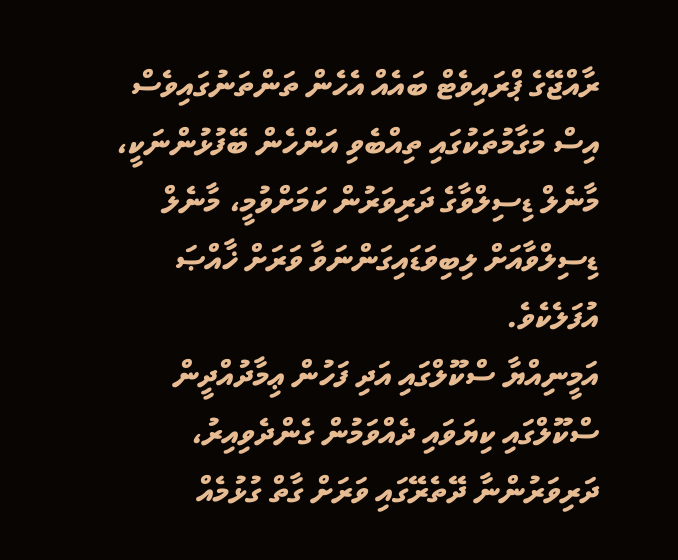ރާއްޖޭގެ ޕްރައިވެޓް ބައެއް އެހެން ތަންތަނުގައިވެސް އިސް މަގާމުތަކުގައި ތިއްބެވި އަންހެން ބޭފުޅުންނަކީ، މާނެލް ޑިސިލްވާގެ ދަރިވަރުން ކަމަށްވުމީ، މާނެލް ޑިސިލްވާއަށް ލިބިވަޑައިގަންނަވާ ވަރަށް ޚާއްޞަ އުފަލެކެވެ.
އަމީނިއްޔާ ސްކޫލްގައި އަދި ފަހުން ޢިމާދުއްދީން ސްކޫލްގައި ކިޔަވައި ދެއްވަމުން ގެންދެވިއިރު، ދަރިވަރުންނާ ދޭތެރޭގައި ވަރަށް ގާތް ގުޅުމެއް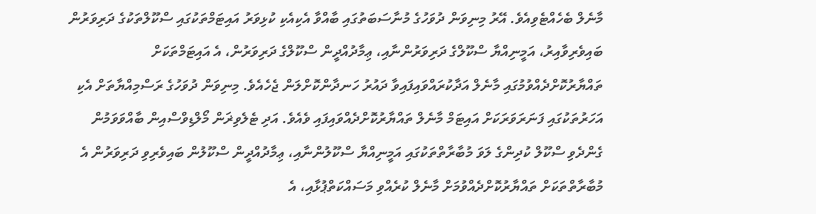މާނެލް ބެހެއްޓެވިއެވެ. އޭރު މިނިވަން ދުވަހުގެ މުނާސަބަތުގައި ބާއްވާ އެކިއެކި ކުޅިވަރު އައިޓަމްތަކުގައި ސްކޫލްތަކުގެ ދަރިވަރުން ބައިވެރިވާއިރު، އަމީނިއްޔާ ސްކޫލްގެ ދަރިވަރުންނާއި، ޢިމާދުއްދީން ސްކޫލްގެ ދަރިވަރުން، އެ އައިޓަމްތަކަށް ތައްޔާރުކޮށްދެއްވުމުގައި މާނެލް އަދާކުރައްވައިފައިވާ ދައުރު ހަނދާންކޮށްލަން ޖެހެއެވެ. މިނިވަން ދުވަހުގެ ރަސްމިއްޔާތަށް އެކި އަހަރުތަކުގައި ފަނަރަވަރަކަށް އައިޓަމް މާނެލް ތައްޔާރުކޮށްދެއްވައިފައި ވެއެވެ. އަދި ޓެލެވިޜަން މޯލްޑިވްސްއިން ބާއްވަވަމުން ގެންދެވި ސްކޫލް ކުދިންގެ ލަވަ މުބާރާތްތަކުގައި އަމީނިއްޔާ ސްކޫލުންނާއި، ޢިމާދުއްދީން ސްކޫލުން ބައިވެރިވި ދަރިވަރުން އެ މުބާރާތްތަކަށް ތައްޔާރުކޮށްދެއްވުމަށް މާނެލް ކުރެއްވި މަސައްކަތްޕުޅާއި، އެ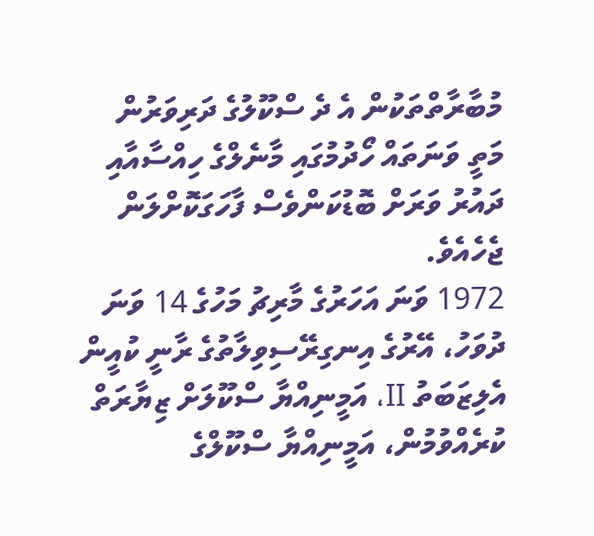މުބާރާތްތަކުން އެ ދެ ސްކޫލުގެ ދަރިވަރުން މަތީ ވަނަތައް ހޯދުމުގައި މާނެލްގެ ހިއްސާއާއި ދައުރު ވަރަށް ބޮޑުކަންވެސް ފާހަގަކޮށްލަން ޖެހެއެވެ.
1972 ވަނަ އަހަރުގެ މާރިޗު މަހުގެ 14 ވަނަ ދުވަހު، އޭރުގެ އިނގިރޭސިވިލާތުގެ ރާނީ ކުއީން އެލިޒަބަތު II، އަމީނިއްޔާ ސްކޫލަށް ޒިޔާރަތް ކުރެއްވުމުން، އަމީނިއްޔާ ސްކޫލްގެ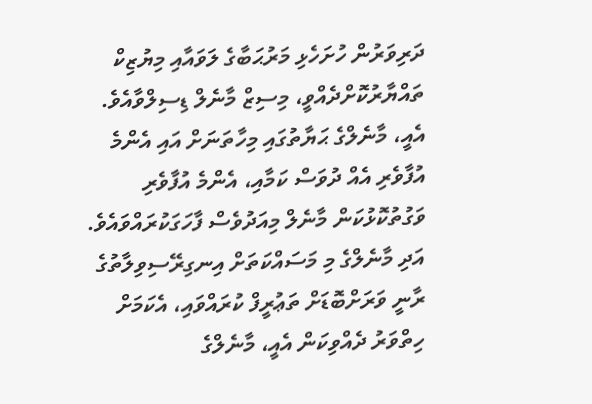ދަރިވަރުން ހުށަހެޅި މަރުޙަބާގެ ލަވައާއި މިޔުޒިކް ތައްޔާރުކޮށްދެއްވީ، މިސިޒް މާނެލް ޑިސިލްވާއެވެ. އެއީ، މާނެލްގެ ޙަޔާތުގައި މިހާތަނަށް އައި އެންމެ އުފާވެރި އެއް ދުވަސް ކަމާއި، އެންމެ އުފާވެރި ވަގުތުކޮޅުކަން މާނެލް މިއަދުވެސް ފާހަގަކުރައްވައެވެ. އަދި މާނެލްގެ މި މަސައްކަތަށް އިނގިރޭސިވިލާތުގެ ރާނީ ވަރަށްބޮޑަށް ތަޢުރީފް ކުރައްވައި، އެކަމަށް ހިތްވަރު ދެއްވިކަން އެއީ، މާނެލްގެ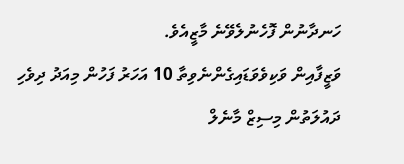ހަނދާނުން ފޮހެނުލެވޭނެ މާޒީއެވެ.
ވަޒީފާއިން ވަކިވެވަޑައިގެންނެވިތާ 10 އަހަރު ފަހުން މިއަދު ދިވެހި ދައުލަތުން މިސިޒް މާނެލް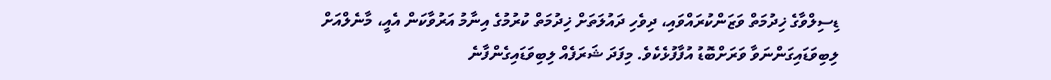ޑިސިލްވާގެ ޚިދުމަތް ވަޒަންކުރައްވައި، ދިވެހި ދައުލަތަށް ޚިދުމަތް ކުރުމުގެ އިނާމު އަރުވާކަން އެއީ، މާނެލްއަށް ލިބިވަޑައިގަންނަވާ ވަރަށްބޮޑު އުފާފުޅެކެވެ. މިފަދަ ޝަރަފެއް ލިބިވަޑައިގެންފާނެ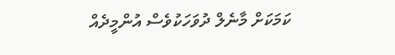ކަމަކަށް މާނެލް ދުވަހަކުވެސް އުންމީދެއް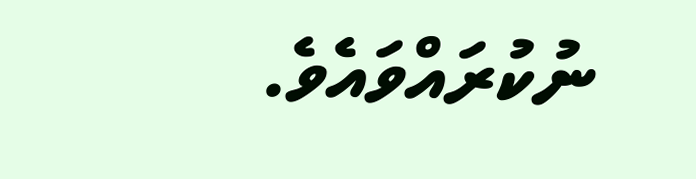ނުކުރައްވައެވެ.